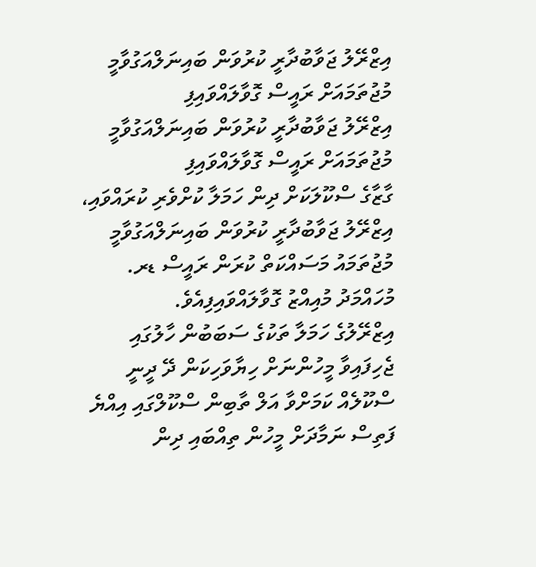އިޒްރޭލު ޖަވާބުދާރީ ކުރުވަން ބައިނަލްއަގުވާމީ މުޖުތަމައަށް ރައީސް ގޮވާލައްވައިފި
އިޒްރޭލު ޖަވާބުދާރީ ކުރުވަން ބައިނަލްއަގުވާމީ މުޖުތަމައަށް ރައީސް ގޮވާލައްވައިފި
ގާޒާގެ ސްކޫލަކަށް ދިން ހަމަލާ ކުށްވެރި ކުރައްވައި، އިޒްރޭލު ޖަވާބުދާރީ ކުރުވަން ބައިނަލްއަގުވާމީ މުޖުތަމައު މަސައްކަތް ކުރަން ރައީސް ޑރ. މުހައްމަދު މުއިއްޒު ގޮވާލައްވައިފިއެވެ.
އިޒްރޭލުގެ ހަމަލާ ތަކުގެ ސަބަބުން ހާލުގައި ޖެހިފައިވާ މީހުންނަށް ހިޔާވަހިކަން ދޭ ދީނީ ސްކޫލެއް ކަމަށްވާ އަލް ތާބިން ސްކޫލްގައި އިއްޔެ ފަތިސް ނަމާދަށް މީހުން ތިއްބައި ދިން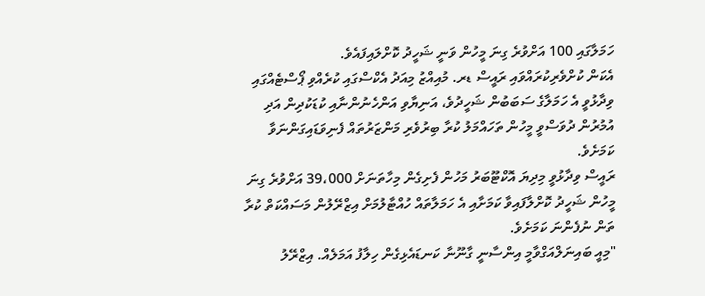ހަމަލާގައި 100 އަށްވުރެ ގިނަ މީހުން ވަނީ ޝަހީދު ކޮށްލައިފައެވެ.
އެކަން ކުށްވެރިކުރައްވައި ރައީސް ޑރ. މުއިއްޒު މިއަދު އެކްސްގައި ކުރެއްވި ޕޯސްޓެއްގައި ވިދާޅުވީ އެ ހަމަލާގެ ސަބަބުން ޝަހީދުވެ، އަނިޔާވި އަންހެނުންނާއި ކުޑަކުދިން އަދި އުމުރުން ދުވަސްވީ މީހުން ތަހައްމަލު ކުރާ ބިރުވެރި މަންޒަރުތައް ފެނިވަޑައިގަންނަވާ ކަމަށެވެ.
ރައީސް ވިދާޅުވީ މިދިޔަ އޮކްޓޫބަރު މަހުން ފެށިގެން މިހާތަނަށް 39،000 އަށްވުރެ ގިނަ މީހުން ޝަހީދު ކޮށްލާފައިވާ ކަމަށާއި އެ ހަމަލާތައް ހުއްޓާލުމަށް އިޒްރޭލުން މަސައްކަތް ކުރާ ތަން ނުފެންނަ ކަމަށެވެ.
"މިއީ ބައިނަލްއަގްވާމީ އިންސާނީ ގާނޫނާ ކަނޑައެޅިގެން ހިލާފު އަމަލެއް. އިޒްރޭލު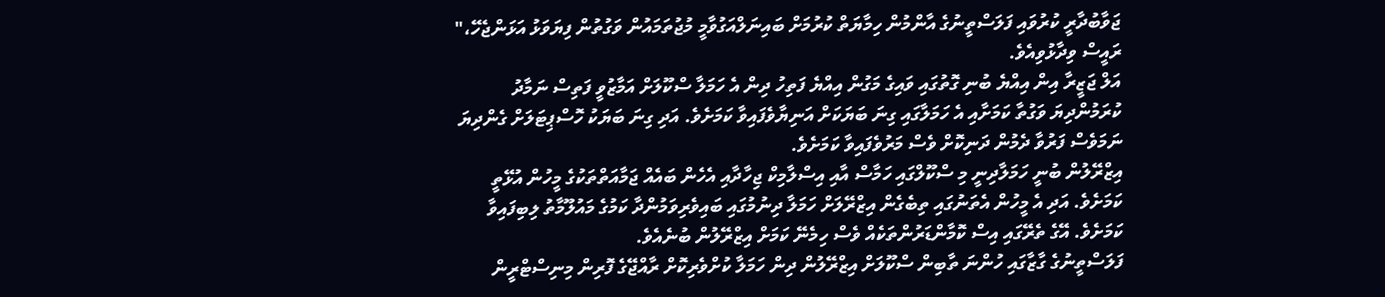ޖަވާބުދާރީ ކުރުވައި ފަލަސްތީނުގެ އާންމުން ހިމާޔަތް ކުރުމަށް ބައިނަލްއަގުވާމީ މުޖުތަމައުން ވަގުތުން ފިޔަވަޅު އަޅަންޖެހޭ،" ރައީސް ވިދާޅުވިއެވެ.
އަލް ޖަޒީރާ އިން އިއްޔެ ބުނި ގޮތުގައި ވައިގެ މަގުން އިއްޔެ ފަތިހު ދިން އެ ހަމަލާ ސްކޫލަށް އަމާޒުވީ ފަތިސް ނަމާދު ކުރަމުންދިޔަ ވަގުތާ ކަމަށާއި އެ ހަމަލާގައި ގިނަ ބަޔަކަށް އަނިޔާވެފައިވާ ކަމަށެވެ. އަދި ގިނަ ބަޔަކު ހޮސްޕިޓަލަށް ގެންދިޔަ ނަމަވެސް ފަރުވާ ދެމުން ދަނިކޮށް ވެސް މަރުވެފައިވާ ކަމަށެވެ.
އިޒްރޭލުން ބުނީ ހަމަލާދިނީ މި ސްކޫލްގައި ހަމާސް އާއި އިސްލާމިކް ޖިހާދާއި އެހެން ބައެއް ޖަމާއަތްތަކުގެ މީހުން އުޅޭތީ ކަމަށެވެ. އަދި އެ މީހުން އެތަނުގައި ތިބެގެން އިޒްރޭލަށް ހަމަލާ ދިނުމުގައި ބައިވެރިވަމުންދާ ކަމުގެ މައުލޫމާތު ލިބިފައިވާ ކަމަށެވެ. އޭގެ ތެރޭގައި އިސް ކޮމާންޑަރުންތަކެއް ވެސް ހިމެނޭ ކަމަށް އިޒްރޭލުން ބުނެއެވެ.
ފަލަސްތީނުގެ ގާޒާގައި ހުންނަ ތާބިން ސްކޫލަށް އިޒްރޭލުން ދިން ހަމަލާ ކުށްވެރިކޮށް ރާއްޖޭގެ ފޮރިން މިނިސްޓްރީން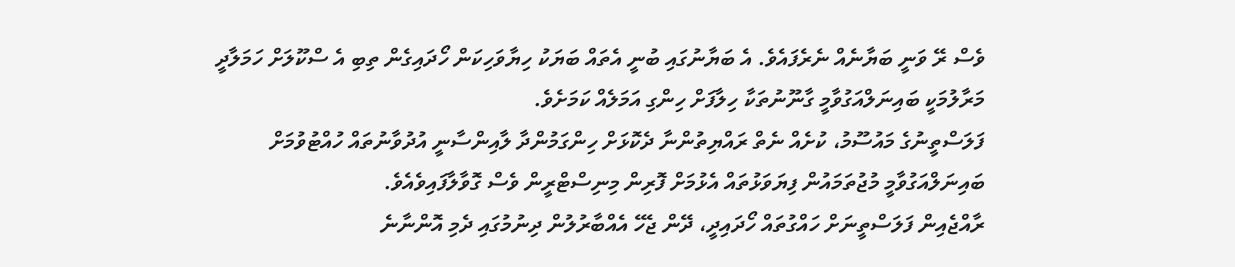ވެސް ރޭ ވަނީ ބަޔާނެއް ނެރެފައެވެ. އެ ބަޔާނުގައި ބުނީ އެތައް ބަޔަކު ހިޔާވަހިކަން ހޯދައިގެން ތިބި އެ ސްކޫލަށް ހަމަލާދީ މަރާލުމަކީ ބައިނަލްއަގުވާމީ ގާނޫނުތަކާ ހިލާފަށް ހިންގި އަމަލެއް ކަމަށެވެ.
ފަލަސްތީނުގެ މައުސޫމު، ކުށެއް ނެތް ރައްޔިތުންނާ ދެކޮޅަށް ހިންގަމުންދާ ލާއިންސާނީ އުދުވާނުތައް ހުއްޓުވުމަށް ބައިނަލްއަގުވާމީ މުޖުތަމައުން ފިޔަވަޅުތައް އެޅުމަށް ފޮރިން މިނިސްޓްރީން ވެސް ގޮވާލާފައިވެއެވެ.
ރާއްޖެއިން ފަލަސްތީނަށް ހައްގުތައް ހޯދައިދީ، ދޭން ޖެހޭ އެއްބާރުލުން ދިނުމުގައި ދެމި އޮންނާނެ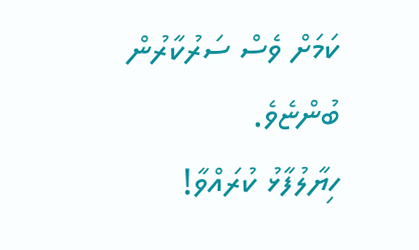ކަމަށް ވެސް ސަރުކާރުން ބުންޏެވެ.
ހިޔާލުފާޅު ކުރައްވާ!